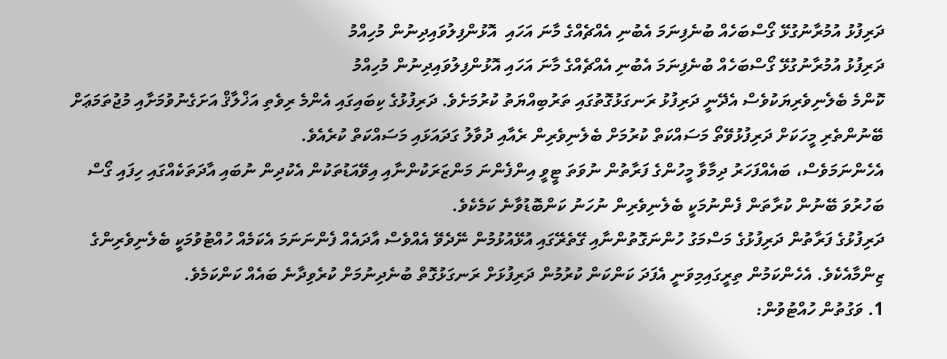ދަރިފުޅު އުމުރާނުގުޅޭ ގޯސްބަހެއް ބުނެފިނަމަ އެބުނި އެއްޗެއްގެ މާނަ އަހައި  އޮޅުންފިލުވައިދިނުން މުހިއްމު
ދަރިފުޅު އުމުރާނުގުޅޭ ގޯސްބަހެއް ބުނެފިނަމަ އެބުނި އެއްޗެއްގެ މާނަ އަހައި އޮޅުންފިލުވައިދިނުން މުހިއްމު
ކޮންމެ ބެލެނިވެރިޔަކުވެސް އެދޭނީ ދަރިފުޅު ރަނގަޅުގޮތުގައި ތަރުބިއްޔަތު ކުރުމަށެވެ. ދަރިފުޅުގެ ކިބައިގައި އެންމެ ރިވެތި އަޚްލާޤް އަށަގެނުވުމަށާއި މުޖުތަމަޢަށް ބޭނުންތެރި މީހަކަށް ދަރިފުޅުވޭތޯ މަސައްކަތް ކުރުމަށް ބެލެނިވެރިން ރެއާއި ދުވާލު ގަދައަޅައި މަސައްކަތް ކުރެއެވެ.
އެހެންނަމަވެސް، ބައެއްފަހަރު ދިމާވާ މީހުންގެ ފަރާތުން ނުވަތަ ޓީވީ އިންފެންނަ މަންޒަރަކުންނާއި އިވޭއަޑުތަކުން އެކުދިން ނުބައި އާދަތަކެއްގައި ހިފައި ގޯސް ބަހުރުވަ ބޭނުން ކުރާތަން ފެންނުމަކީ ބެލެނިވެރިން ނުހަނު ކަންބޮޑުވާނެ ކަމެކެވެ.
ދަރިފުޅުގެ ފަރާތުން ދަރިފުޅުގެ މަސްމަގު ހުންނަގޮތުންނާއި ގޭތެރޭގައި އުޅޭއުޅުމުން ނޭދެވޭ އެއްވެސް އާދައެއް ފެންނަނަމަ އެކަމެއް ހުއްޓުވުމަކީ ބެލެނިވެރިންގެ ޒިންމާއެކެވެ. އެހެންކަމުން ތިރީގައިމިވަނީ އެފަދަ ކަންކަން ކުރުމުން ދަރިފުޅަށް ރަނގަޅުގޮތް ބުނެދިނުމަށް ކުރެވިދާނެ ބައެއް ކަންކަމެވެ.
1. ވަގުތުން ހުއްޓުވުން: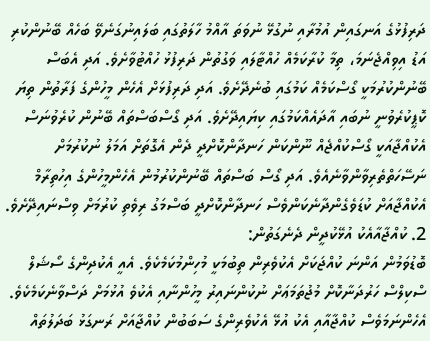ދަރިފުޅުގެ އަނގައިން އުމުރާއި ނުގުޅޭ ނުވަތަ އާއްމު ހާލަތުގައި ބަލައިނުގަނެވޭ ބަހެއް ބޭނުންކުރި އަޑު އިވިއްޖެނަމަ، ތިމާ ކުރާކަމެއް ހުއްޓާލައި ވަގުތުން ދަރިފުޅު ހުއްޓުވާށެވެ. އަދި އެބަސް ބޭނުންކުރުމަކީ ގޯސްކަމެއް ކަމުގައި ބުނެދޭށެވެ. އަދި ދަރިފުޅަށް އެހެން މީހުންގެ ފަރާތުން ތިޔަ ކޮޕީކުރެވުނީ ނުބައި އާދައެއްކަމުގައި ކިޔައިދޭށެވެ. އަދި ގޯސްބަސްތައް ބޭނުން ކުރެވުނަސް އެކުއްޖާއަކީ ގޯސްކުއްޖެއް ނޫންކަން ހަނދާންކޮށްދީ ދެން އެގޮތަށް އަމަލު ނުކުރުމަށް ނަސޭހަތްތެރިވާންވާނެއެވެ. އަދި ގޯސް ބަސްތައް ބޭނުންކުރުމުން އެހެންމީހުންގެ އިހުތިރާމް އެކުއްޖާއަށް ކުޑަވެގެންދާނެކަންވެސް ހަނދާންކޮށްދީ ބަސްމަގު ރިވެތި ކުރުމަށް ވިސްނައިދޭށެވެ.
2. ކުއްޖާއާއެކު އުޅޭކުދީން ދެނެގަތުން:
ބޮޑުވަމުން އަންނަ ކުއްޖަކަށް އެކުވެރިން ތިބުމަކީ މުހިންމުކަމެކެވެ. އެއީ އެކުދިންގެ ސޯޝަލް ސްކިލްސް ހަރުދަނާކޮށް މުޖުތަމަޢަށް ނުކުންނައިރު މީހުންނާއި އެކުވެ އުޅުމަށް ދަސްވާނެކަމެކެވެ. އެހެންނަމަވެސް ކުއްޖާއާއި އެކު އުޅޭ އެކުވެރިންގެ ސަބަބުން ކުއްޖާއަށް ރަނގަޅު ބަދަލުތައް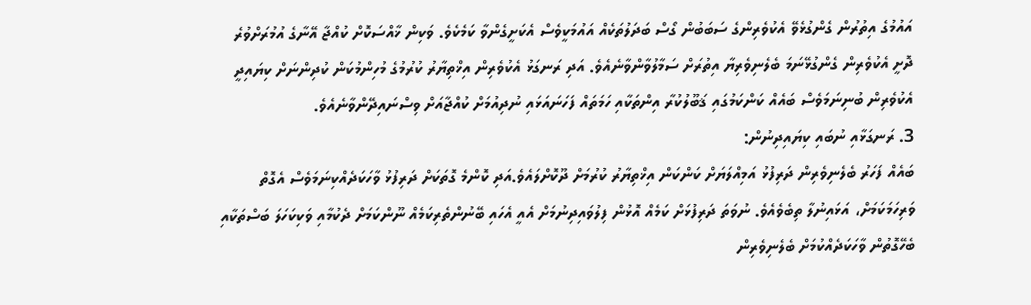އައުމުގެ އިތުރުން ގެންގުޅެވޭ އެކުވެރިންގެ ސަބަބުން ގޯސް ބަދަލުތަކެއް އައުމަކީވެސް އެކަށީގެންވާ ކަމެކެވެ. ވަކިން ޚާއްސަކޮށް ކުއްޖާ އޭނާގެ އުމުރަށްވުރެ ދޮށީ އެކުވެރިން ގެންގުޅޭނަމަ ބެލެނިވެރިޔާ އިތުރަށް ސަމާލުވާންވާނެއެވެ. އަދި ރަނގަޅު އެކުވެރިން އިޚްތިޔާރު ކުރުމުގެ މުހިންމުކަން ކުދިންނަށް ކިޔައިދީ އެކުވެރިން ބުނިނަމަވެސް ބައެއް ކަންކަމުގައި ޤަބޫލުކުރާ އިންތަކާއި ހަމަތައް ފަހަނައަޅައި ނުދިއުމަށް ކުއްޖާއަށް ވިސްނައިދޭންވާނެއެވެ.
3. ރަނގަޅާއި ނުބައި ކިޔައިދިނުން:
ބައެއް ފަހަރު ބެލެނިވެރިން ދަރިފުޅު އަމިއްލަޔަށް ކަންކަން އިޚްތިޔާރު ކުރުމަށް ދޫކޮށްލައެވެ.އަދި ކޮންމެ ގޮތަކަށް ދަރިފުޅު ވާހަކަދެއްކިނަމަވެސް އެގޮތް ވަރިހަމަކަމަށް، އަޅައިނުލާ ތިބެވެއެވެ. ނުވަތަ ދަރިފުޅަށް ކަމެއް އޮޅުން ފިލުވައިދިނުމަށް އެއީ އެހައި ބޭނުންތެރިކަމެއް ނޫންކަމަށް ދެކުމާއި ވަކިކަހަލަ ބަސްތަކާއި ބެހޭގޮތުން ވާހަކަދެއްކުމަށް ބެލެނިވެރިން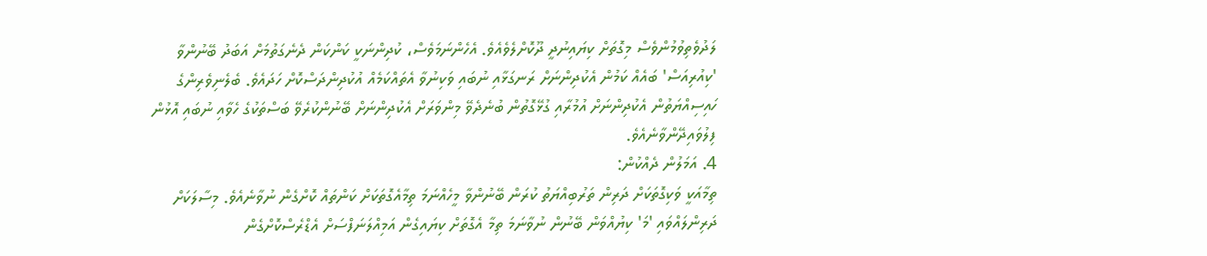ލަދުވެތިވުމުންވެސް މިގޮތަށް ކިޔައިނުދީ ދޫކޮށްލެވެއެވެ. އެހެންނަމަވެސް، ކުދިންނަކީ ކަންކަން ދެނެގަތުމަށް އަބަދު ބޭނުންވާ 'ކިއުރިއަސް' ބައެއް ކަމުން އެކުދިންނަށް ރަނގަޅާއި ނުބައި ވަކިނުވާ އެތައްކަމެއް އުކުދިންދަސްކޮށް ހަދައެވެ. ބެލެނިވެރިންގެ ހައިސިއްޔަތުން އެކުދިންނަށް އުމުރާއި ގުޅޭގޮތުން ބުނެދެވޭ މިންވަރަށް އެކުދިންނަށް ބޭނުންކުރެވޭ ބަސްތަކުގެ ހެވާއި ނުބައި އޮޅުން ފިލުވައިދޭންވާނެއެވެ.
4. އަމަލުން ދެއްކުން:
ތިމާއަކީ ވަކިގޮތަކަށް ދަރިން ތަރުބިއްޔަތު ކުރަން ބޭނުންވާ މީހެއްނަމަ ތިމާއެގޮތަކަށް ކަންތައް ކޮށްގެން ނުވާނެއެވެ. މިސާލަކަށް ދަރިންލައްވައި 'މަ' ކިޔުއްވަން ބޭނުން ނުވާނަމަ ތިމާ އެގޮތަށް ކިޔައިގެން އަމިއްލަނަފްސަށް އެޑްރެސްކޮށްގެން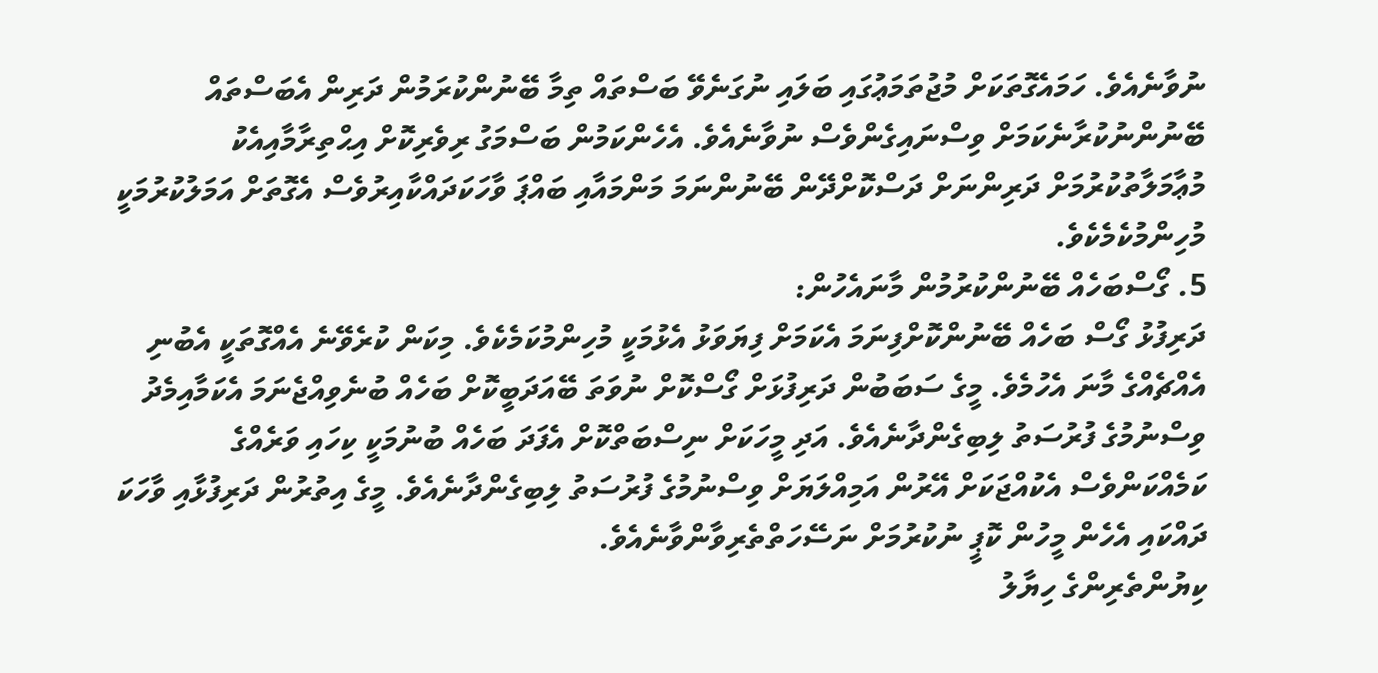ނުވާނެއެވެ. ހަމައެގޮތަކަށް މުޖުތަމަޢުގައި ބަލައި ނުގަނެވޭ ބަސްތައް ތިމާ ބޭނުންކުރަމުން ދަރިން އެބަސްތައް ބޭނުންނުކުރާނެކަމަށް ވިސްނައިގެންވެސް ނުވާނެއެވެ. އެހެންކަމުން ބަސްމަގު ރިވެރިކޮށް އިޙްތިރާމާއިއެކު މުޢާމަލާތުކުރުމަށް ދަރިންނަށް ދަސްކޮށްދޭން ބޭނުންނަމަ މަންމައާއި ބައްޕަ ވާހަކަދައްކާއިރުވެސް އެގޮތަށް އަމަލުކުރުމަކީ މުހިންމުކެމެކެވެ.
5. ގޯސްބަހެއް ބޭނުންކުރުމުން މާނައެހުން:
ދަރިފުޅު ގޯސް ބަހެއް ބޭނުންކޮށްފިނަމަ އެކަމަށް ފިޔަވަޅު އެޅުމަކީ މުހިންމުކަމެކެވެ. މިކަން ކުރެވޭނެ އެއްގޮތަކީ އެބުނި އެއްޗެއްގެ މާނަ އެހުމެވެ. މީގެ ސަބަބުން ދަރިފުޅަށް ގޯސްކޮށް ނުވަތަ ބޭއަދަބީކޮށް ބަހެއް ބުނެވިއްޖެނަމަ އެކަމާއިމެދު ވިސްނުމުގެ ފުރުސަތު ލިބިގެންދާނެއެވެ. އަދި މީހަކަށް ނިސްބަތްކޮށް އެފަދަ ބަހެއް ބުނުމަކީ ކިހައި ވަރެއްގެ ކަމެއްކަންވެސް އެކުއްޖަކަށް އޭރުން އަމިއްލަޔަށް ވިސްނުމުގެ ފުރުސަތު ލިބިގެންދާނެއެވެ. މީގެ އިތުރުން ދަރިފުޅާއި ވާހަކަ ދައްކައި އެހެން މީހުން ކޮޕީ ނުކުރުމަށް ނަސޭހަތްތެރިވާންވާނެއެވެ.
ކިޔުންތެރިންގެ ހިޔާލު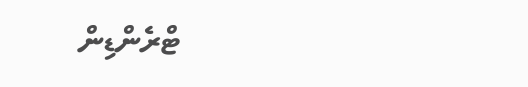ޓްރެންޑިން